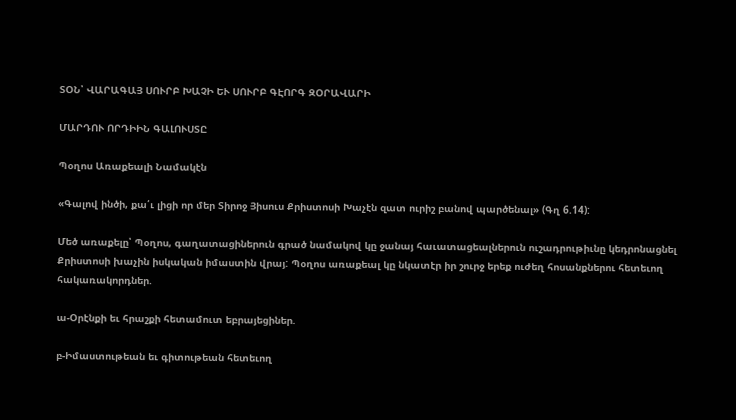ՏՕՆ՝ ՎԱՐԱԳԱՅ ՍՈՒՐԲ ԽԱՉԻ ԵՒ ՍՈՒՐԲ ԳԷՈՐԳ ԶՕՐԱՎԱՐԻ

ՄԱՐԴՈՒ ՈՐԴԻԻՆ ԳԱԼՈՒՍՏԸ

Պօղոս Առաքեալի Նամակէն

«Գալով ինծի, քա՛ւ լիցի որ մեր Տիրոջ Յիսուս Քրիստոսի Խաչէն զատ ուրիշ բանով պարծենալ» (Գղ 6.14):

Մեծ առաքելը՝ Պօղոս, գաղատացիներուն գրած նամակով կը ջանայ հաւատացեալներուն ուշադրութիւնը կեդրոնացնել Քրիստոսի խաչին իսկական իմաստին վրայ: Պօղոս առաքեալ կը նկատէր իր շուրջ երեք ուժեղ հոսանքներու հետեւող հակառակորդներ.

ա-Օրէնքի եւ հրաշքի հետամուտ եբրայեցիներ.

բ-Իմաստութեան եւ գիտութեան հետեւող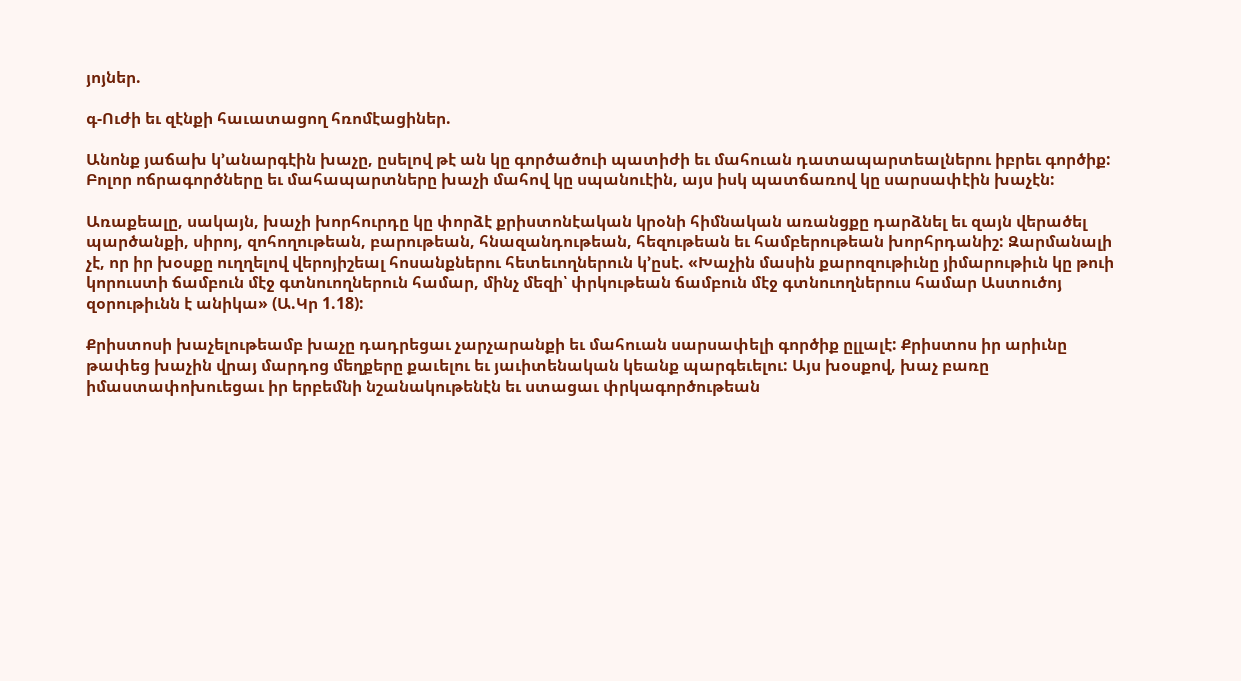յոյներ.

գ-Ուժի եւ զէնքի հաւատացող հռոմէացիներ.

Անոնք յաճախ կ’անարգէին խաչը, ըսելով թէ ան կը գործածուի պատիժի եւ մահուան դատապարտեալներու իբրեւ գործիք: Բոլոր ոճրագործները եւ մահապարտները խաչի մահով կը սպանուէին, այս իսկ պատճառով կը սարսափէին խաչէն:

Առաքեալը, սակայն, խաչի խորհուրդը կը փորձէ քրիստոնէական կրօնի հիմնական առանցքը դարձնել եւ զայն վերածել պարծանքի, սիրոյ, զոհողութեան, բարութեան, հնազանդութեան, հեզութեան եւ համբերութեան խորհրդանիշ: Զարմանալի չէ, որ իր խօսքը ուղղելով վերոյիշեալ հոսանքներու հետեւողներուն կ’ըսէ. «Խաչին մասին քարոզութիւնը յիմարութիւն կը թուի կորուստի ճամբուն մէջ գտնուողներուն համար, մինչ մեզի՝ փրկութեան ճամբուն մէջ գտնուողներուս համար Աստուծոյ զօրութիւնն է անիկա» (Ա.Կր 1.18):

Քրիստոսի խաչելութեամբ խաչը դադրեցաւ չարչարանքի եւ մահուան սարսափելի գործիք ըլլալէ: Քրիստոս իր արիւնը թափեց խաչին վրայ մարդոց մեղքերը քաւելու եւ յաւիտենական կեանք պարգեւելու: Այս խօսքով, խաչ բառը իմաստափոխուեցաւ իր երբեմնի նշանակութենէն եւ ստացաւ փրկագործութեան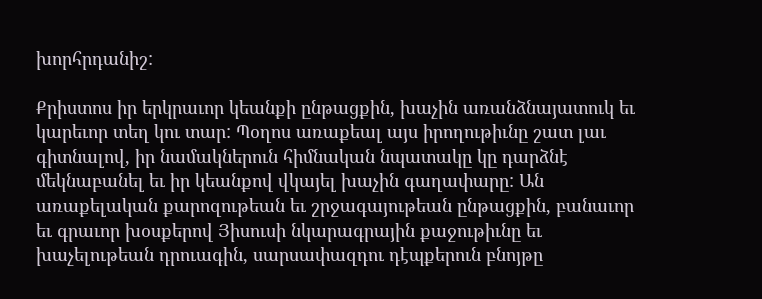խորհրդանիշ:

Քրիստոս իր երկրաւոր կեանքի ընթացքին, խաչին առանձնայատուկ եւ կարեւոր տեղ կու տար: Պօղոս առաքեալ այս իրողութիւնը շատ լաւ գիտնալով, իր նամակներուն հիմնական նպատակը կը դարձնէ մեկնաբանել եւ իր կեանքով վկայել խաչին գաղափարը: Ան առաքելական քարոզութեան եւ շրջագայութեան ընթացքին, բանաւոր եւ գրաւոր խօսքերով Յիսուսի նկարագրային քաջութիւնը եւ խաչելութեան դրուագին, սարսափազդու դէպքերուն բնոյթը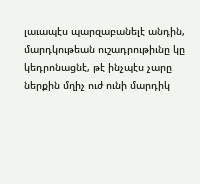լաւապէս պարզաբանելէ անդին, մարդկութեան ուշադրութիւնը կը կեդրոնացնէ, թէ ինչպէս չարը ներքին մղիչ ուժ ունի մարդիկ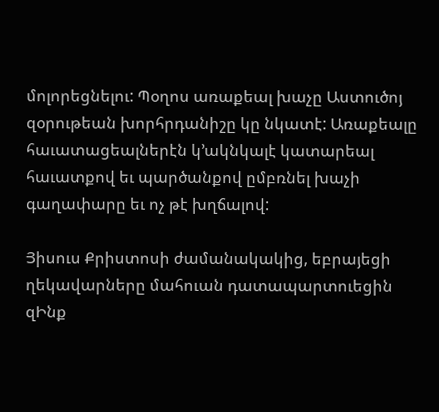մոլորեցնելու: Պօղոս առաքեալ խաչը Աստուծոյ զօրութեան խորհրդանիշը կը նկատէ: Առաքեալը հաւատացեալներէն կ’ակնկալէ կատարեալ հաւատքով եւ պարծանքով ըմբռնել խաչի գաղափարը եւ ոչ թէ խղճալով:

Յիսուս Քրիստոսի ժամանակակից, եբրայեցի ղեկավարները մահուան դատապարտուեցին զԻնք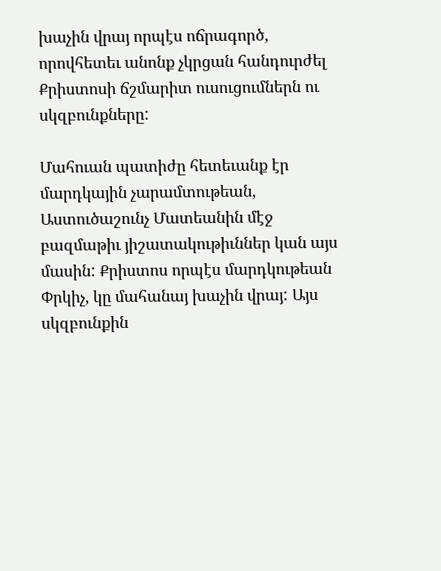խաչին վրայ որպէս ոճրագործ, որովհետեւ անոնք չկրցան հանդուրժել Քրիստոսի ճշմարիտ ուսուցումներն ու սկզբունքները:

Մահուան պատիժը հետեւանք էր մարդկային չարամտութեան, Աստուծաշունչ Մատեանին մէջ բազմաթիւ յիշատակութիւններ կան այս մասին: Քրիստոս որպէս մարդկութեան Փրկիչ, կը մահանայ խաչին վրայ: Այս սկզբունքին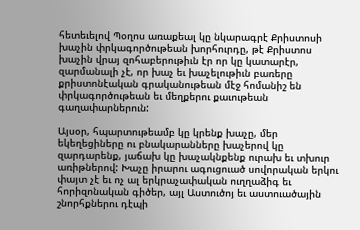հետեւելով Պօղոս առաքեալ կը նկարագրէ Քրիստոսի խաչին փրկագործութեան խորհուրդը, թէ Քրիստոս խաչին վրայ զոհաբերութիւն էր որ կը կատարէր, զարմանալի չէ, որ խաչ եւ խաչելութիւն բառերը քրիստոնէական գրականութեան մէջ հոմանիշ են փրկագործութեան եւ մեղքերու քաւութեան գաղափարներուն:

Այսօր, հպարտութեամբ կը կրենք խաչը, մեր եկեղեցիները ու բնակարանները խաչերով կը զարդարենք, յաճախ կը խաչակնքենք ուրախ եւ տխուր առիթներով: Խաչը իրարու ագուցուած սովորական երկու փայտ չէ եւ ոչ ալ երկրաչափական ուղղաձիգ եւ հորիզոնական գիծեր, այլ Աստուծոյ եւ աստուածային շնորհքներու դէպի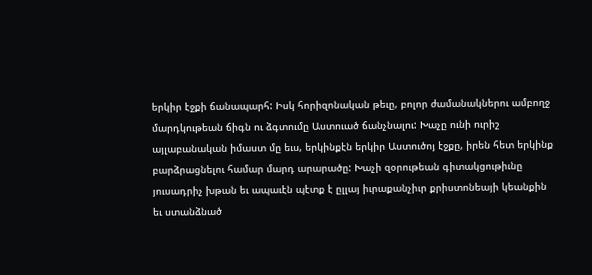երկիր էջքի ճանապարհ: Իսկ հորիզոնական թեւը, բոլոր ժամանակներու ամբողջ մարդկութեան ճիգն ու ձգտումը Աստուած ճանչնալու: Խաչը ունի ուրիշ այլաբանական իմաստ մը եւս, երկինքէն երկիր Աստուծոյ էջքը, իրեն հետ երկինք բարձրացնելու համար մարդ արարածը: Խաչի զօրութեան գիտակցութիւնը յուսադրիչ խթան եւ ապաւէն պէտք է ըլլայ իւրաքանչիւր քրիստոնեայի կեանքին եւ ստանձնած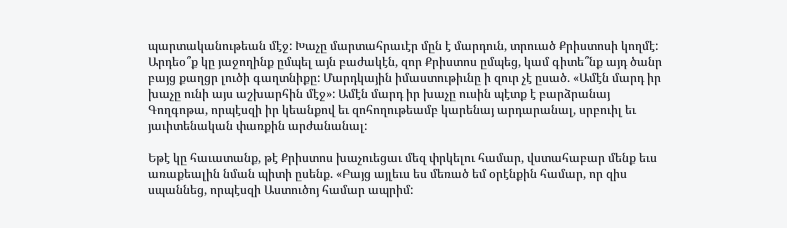պարտականութեան մէջ: Խաչը մարտահրաւէր մըն է մարդուն, տրուած Քրիստոսի կողմէ: Արդեօ՞ք կը յաջողինք ըմպել այն բաժակէն, զոր Քրիստոս ըմպեց, կամ գիտե՞նք այդ ծանր բայց քաղցր լուծի գաղտնիքը: Մարդկային իմաստութիւնը ի զուր չէ ըսած. «Ամէն մարդ իր խաչը ունի այս աշխարհին մէջ»: Ամէն մարդ իր խաչը ուսին պէտք է բարձրանայ Գողգոթա, որպէսզի իր կեանքով եւ զոհողութեամբ կարենայ արդարանալ, սրբուիլ եւ յաւիտենական փառքին արժանանալ:

Եթէ կը հաւատանք, թէ Քրիստոս խաչուեցաւ մեզ փրկելու համար, վստահաբար մենք եւս առաքեալին նման պիտի ըսենք. «Բայց այլեւս ես մեռած եմ օրէնքին համար, որ զիս սպաննեց, որպէսզի Աստուծոյ համար ապրիմ: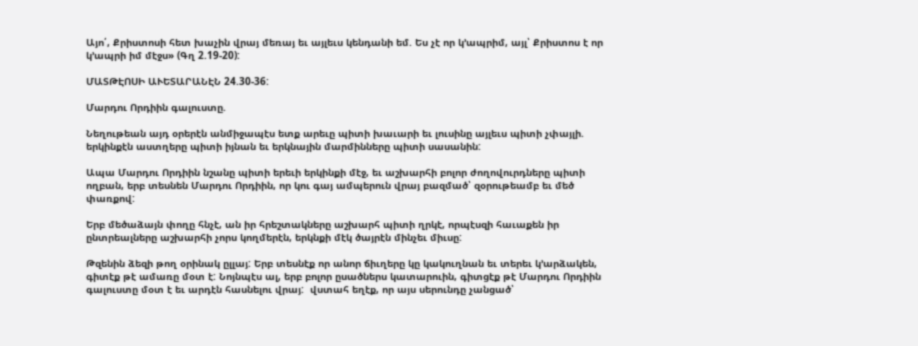Այո՛, Քրիստոսի հետ խաչին վրայ մեռայ եւ այլեւս կենդանի եմ. Ես չէ որ կ’ապրիմ, այլ՝ Քրիստոս է որ կ’ապրի իմ մէջս» (Գղ 2.19-20):

ՄԱՏԹԷՈՍԻ ԱՒԵՏԱՐԱՆԷՆ 24.30-36:

Մարդու Որդիին գալուստը.

Նեղութեան այդ օրերէն անմիջապէս ետք արեւը պիտի խաւարի եւ լուսինը այլեւս պիտի չփայլի. երկինքէն աստղերը պիտի իյնան եւ երկնային մարմինները պիտի սասանին:

Ապա Մարդու Որդիին նշանը պիտի երեւի երկինքի մէջ, եւ աշխարհի բոլոր ժողովուրդները պիտի ողբան, երբ տեսնեն Մարդու Որդիին, որ կու գայ ամպերուն վրայ բազմած՝ զօրութեամբ եւ մեծ փառքով:

Երբ մեծաձայն փողը հնչէ, ան իր հրեշտակները աշխարհ պիտի ղրկէ, որպէսզի հաւաքեն իր ընտրեալները աշխարհի չորս կողմերէն, երկնքի մէկ ծայրէն մինչեւ միւսը:

Թզենին ձեզի թող օրինակ ըլլայ: Երբ տեսնէք որ անոր ճիւղերը կը կակուղնան եւ տերեւ կ’արձակեն, գիտէք թէ ամառը մօտ է: Նոյնպէս ալ, երբ բոլոր ըսածներս կատարուին, գիտցէք թէ Մարդու Որդիին գալուստը մօտ է եւ արդէն հասնելու վրայ:  վստահ եղէք, որ այս սերունդը չանցած՝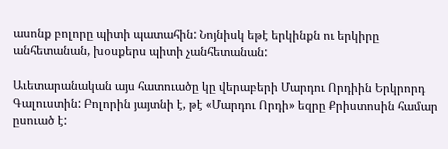ասոնք բոլորը պիտի պատահին: Նոյնիսկ եթէ երկինքն ու երկիրը անհետանան, խօսքերս պիտի չանհետանան:

Աւետարանական այս հատուածը կը վերաբերի Մարդու Որդիին Երկրորդ Գալուստին: Բոլորին յայտնի է, թէ «Մարդու Որդի» եզրը Քրիստոսին համար ըսուած է: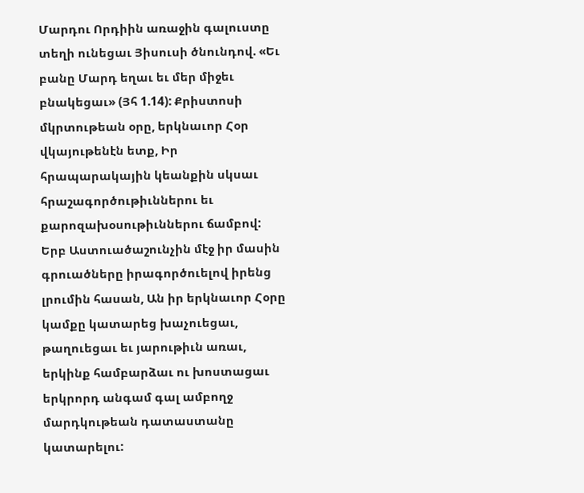Մարդու Որդիին առաջին գալուստը տեղի ունեցաւ Յիսուսի ծնունդով. «Եւ բանը Մարդ եղաւ եւ մեր միջեւ բնակեցաւ» (Յհ 1.14): Քրիստոսի մկրտութեան օրը, երկնաւոր Հօր վկայութենէն ետք, Իր հրապարակային կեանքին սկսաւ հրաշագործութիւններու եւ քարոզախօսութիւններու ճամբով: Երբ Աստուածաշունչին մէջ իր մասին գրուածները իրագործուելով իրենց լրումին հասան, Ան իր երկնաւոր Հօրը կամքը կատարեց խաչուեցաւ, թաղուեցաւ եւ յարութիւն առաւ, երկինք համբարձաւ ու խոստացաւ երկրորդ անգամ գալ ամբողջ մարդկութեան դատաստանը կատարելու: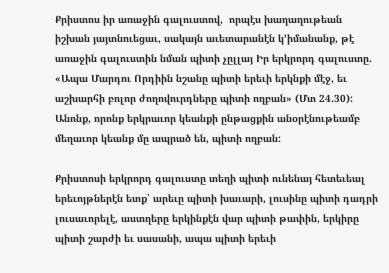Քրիստոս իր առաջին գալուստով,  որպէս խաղաղութեան իշխան յայտնուեցաւ, սակայն աւետարանէն կ’իմանանք, թէ առաջին գալուստին նման պիտի չըլլայ Իր երկրորդ գալուստը. «Ապա Մարդու Որդիին նշանը պիտի երեւի երկնքի մէջ, եւ աշխարհի բոլոր ժողովուրդները պիտի ողբան» (Մտ 24.30): Անոնք, որոնք երկրաւոր կեանքի ընթացքին անօրէնութեամբ մեղաւոր կեանք մը ապրած են, պիտի ողբան:

Քրիստոսի երկրորդ գալուստը տեղի պիտի ունենայ հետեւեալ երեւոյթներէն ետք՝ արեւը պիտի խաւարի, լուսինը պիտի դադրի լուսաւորելէ, աստղերը երկինքէն վար պիտի թափին, երկիրը պիտի շարժի եւ սասանի, ապա պիտի երեւի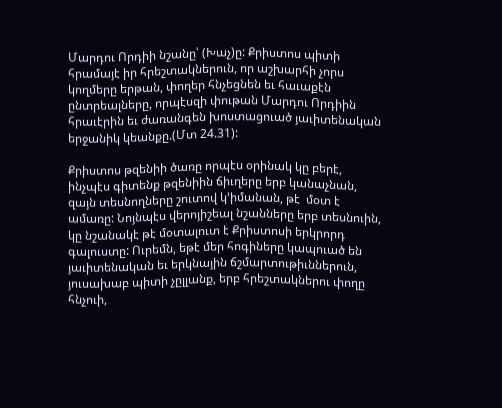Մարդու Որդիի նշանը՝ (Խաչ)ը: Քրիստոս պիտի հրամայէ իր հրեշտակներուն, որ աշխարհի չորս կողմերը երթան, փողեր հնչեցնեն եւ հաւաքէն ընտրեալները, որպէսզի փութան Մարդու Որդիին հրաւէրին եւ ժառանգեն խոստացուած յաւիտենական երջանիկ կեանքը.(Մտ 24.31):

Քրիստոս թզենիի ծառը որպէս օրինակ կը բերէ, ինչպէս գիտենք թզենիին ճիւղերը երբ կանաչնան, զայն տեսնողները շուտով կ’իմանան, թէ  մօտ է ամառը: Նոյնպէս վերոյիշեալ նշանները երբ տեսնուին, կը նշանակէ թէ մօտալուտ է Քրիստոսի երկրորդ գալուստը: Ուրեմն, եթէ մեր հոգիները կապուած են յաւիտենական եւ երկնային ճշմարտութիւններուն, յուսախաբ պիտի չըլլանք, երբ հրեշտակներու փողը հնչուի,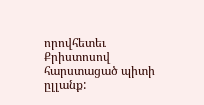որովհետեւ Քրիստոսով հարստացած պիտի ըլլանք: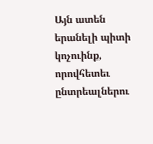Այն ատեն երանելի պիտի կոչուինք, որովհետեւ ընտրեալներու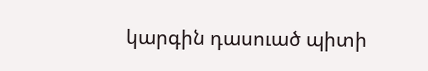կարգին դասուած պիտի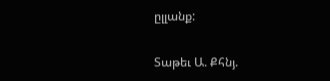ըլլանք:

Տաթեւ Ա. Քհնյ.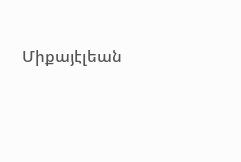Միքայէլեան